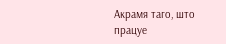Акрамя таго, што працуе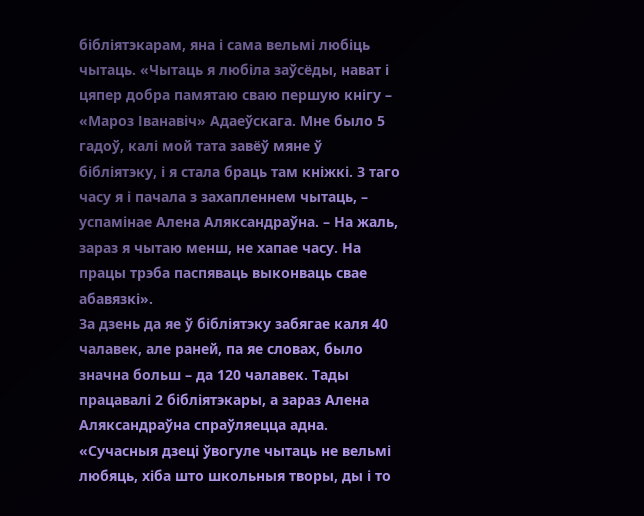бібліятэкарам, яна і сама вельмі любіць чытаць. «Чытаць я любіла заўсёды, нават і цяпер добра памятаю сваю першую кнігу – «Мароз Іванавіч» Адаеўскага. Мне было 5 гадоў, калі мой тата завёў мяне ў бібліятэку, і я стала браць там кніжкі. З таго часу я і пачала з захапленнем чытаць, – успамінае Алена Аляксандраўна. – На жаль, зараз я чытаю менш, не хапае часу. На працы трэба паспяваць выконваць свае абавязкі».
За дзень да яе ў бібліятэку забягае каля 40 чалавек, але раней, па яе словах, было значна больш – да 120 чалавек. Тады працавалі 2 бібліятэкары, а зараз Алена Аляксандраўна спраўляецца адна. «Сучасныя дзеці ўвогуле чытаць не вельмі любяць, хіба што школьныя творы, ды і то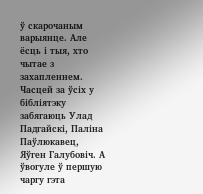ў скарочаным варыянце. Але ёсць і тыя, хто чытае з захапленнем. Часцей за ўсіх у бібліятэку забягаюць Улад Падгайскі, Паліна Паўлюкавец, Яўген Галубовіч. А ўвогуле ў першую чаргу гэта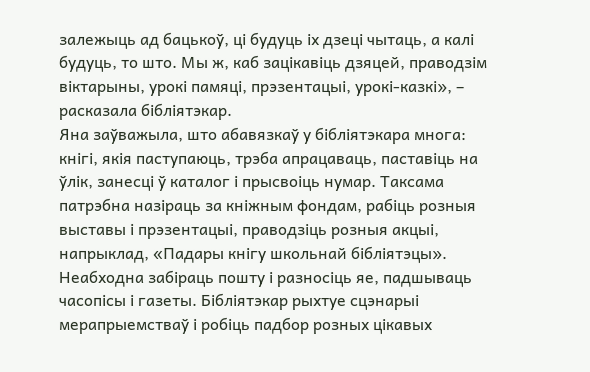залежыць ад бацькоў, ці будуць іх дзеці чытаць, а калі будуць, то што. Мы ж, каб зацікавіць дзяцей, праводзім віктарыны, урокі памяці, прэзентацыі, урокі-казкі», – расказала бібліятэкар.
Яна заўважыла, што абавязкаў у бібліятэкара многа: кнігі, якія паступаюць, трэба апрацаваць, паставіць на ўлік, занесці ў каталог і прысвоіць нумар. Таксама патрэбна назіраць за кніжным фондам, рабіць розныя выставы і прэзентацыі, праводзіць розныя акцыі, напрыклад, «Падары кнігу школьнай бібліятэцы». Неабходна забіраць пошту і разносіць яе, падшываць часопісы і газеты. Бібліятэкар рыхтуе сцэнарыі мерапрыемстваў і робіць падбор розных цікавых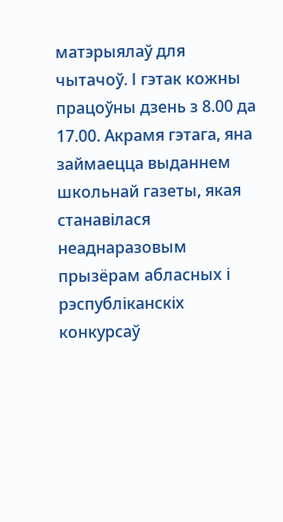матэрыялаў для чытачоў. І гэтак кожны працоўны дзень з 8.00 да 17.00. Акрамя гэтага, яна займаецца выданнем школьнай газеты, якая станавілася неаднаразовым прызёрам абласных і рэспубліканскіх конкурсаў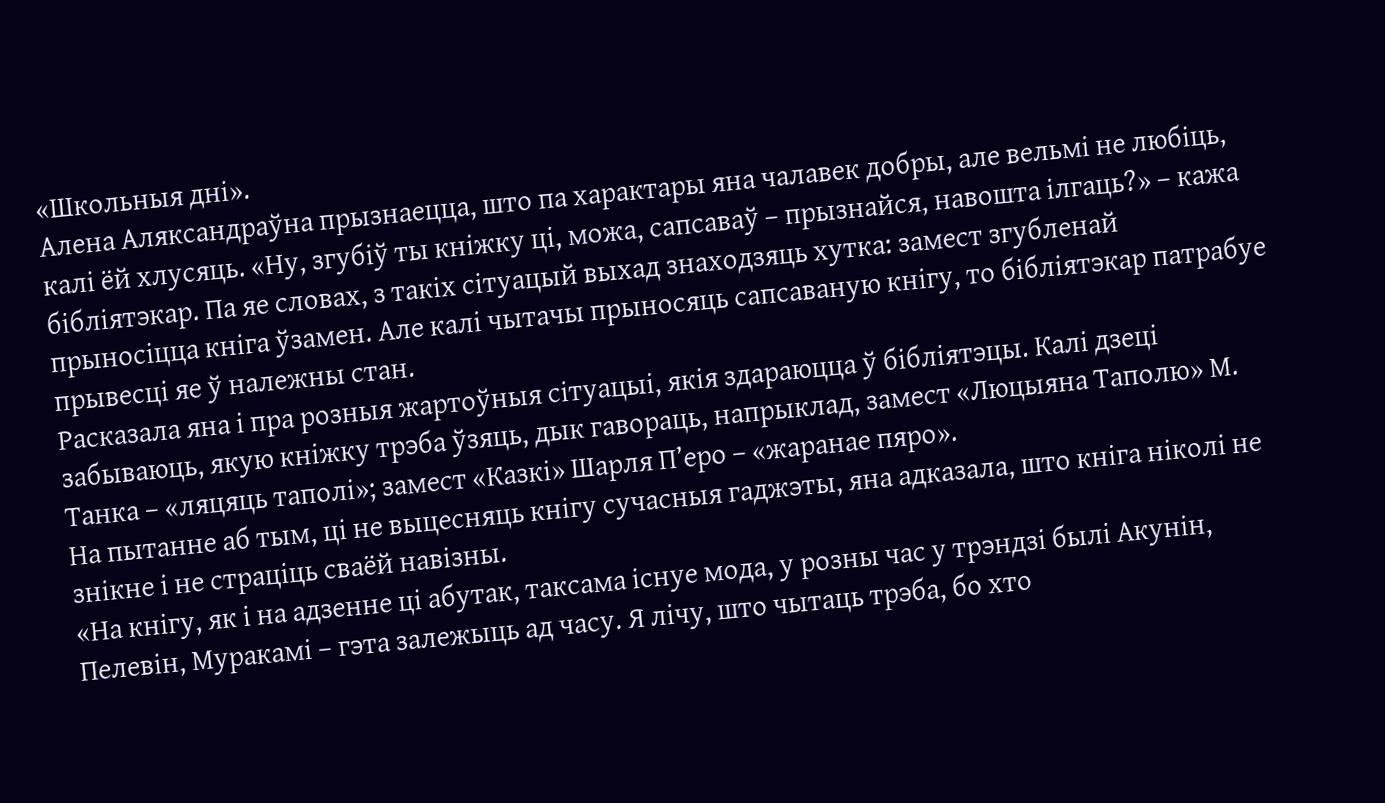«Школьныя дні».
Алена Аляксандраўна прызнаецца, што па характары яна чалавек добры, але вельмі не любіць, калі ёй хлусяць. «Ну, згубіў ты кніжку ці, можа, сапсаваў – прызнайся, навошта ілгаць?» – кажа бібліятэкар. Па яе словах, з такіх сітуацый выхад знаходзяць хутка: замест згубленай прыносіцца кніга ўзамен. Але калі чытачы прыносяць сапсаваную кнігу, то бібліятэкар патрабуе прывесці яе ў належны стан.
Расказала яна і пра розныя жартоўныя сітуацыі, якія здараюцца ў бібліятэцы. Калі дзеці забываюць, якую кніжку трэба ўзяць, дык гавораць, напрыклад, замест «Люцыяна Таполю» М. Танка – «ляцяць таполі»; замест «Казкі» Шарля П’еро – «жаранае пяро».
На пытанне аб тым, ці не выцесняць кнігу сучасныя гаджэты, яна адказала, што кніга ніколі не знікне і не страціць сваёй навізны.
«На кнігу, як і на адзенне ці абутак, таксама існуе мода, у розны час у трэндзі былі Акунін, Пелевін, Муракамі – гэта залежыць ад часу. Я лічу, што чытаць трэба, бо хто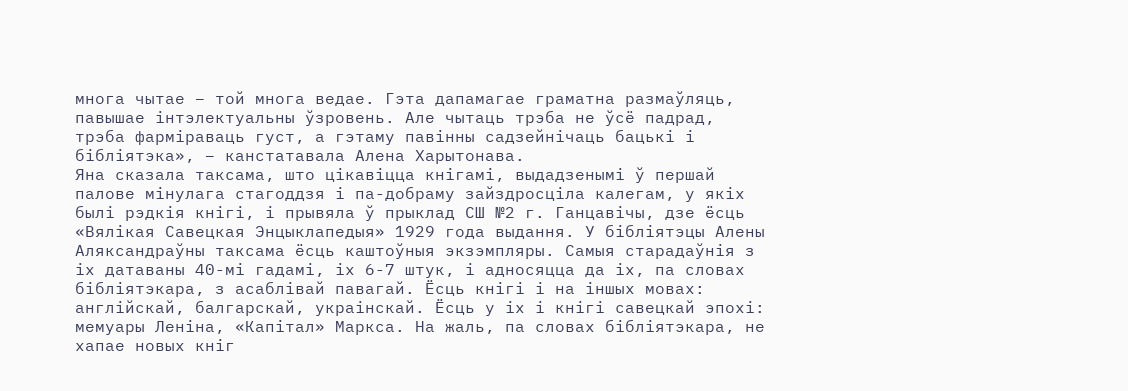многа чытае – той многа ведае. Гэта дапамагае граматна размаўляць, павышае інтэлектуальны ўзровень. Але чытаць трэба не ўсё падрад, трэба фарміраваць густ, а гэтаму павінны садзейнічаць бацькі і бібліятэка», – канстатавала Алена Харытонава.
Яна сказала таксама, што цікавіцца кнігамі, выдадзенымі ў першай палове мінулага стагоддзя і па-добраму зайздросціла калегам, у якіх былі рэдкія кнігі, і прывяла ў прыклад СШ №2 г. Ганцавічы, дзе ёсць «Вялікая Савецкая Энцыклапедыя» 1929 года выдання. У бібліятэцы Алены Аляксандраўны таксама ёсць каштоўныя экзэмпляры. Самыя старадаўнія з іх датаваны 40-мі гадамі, іх 6-7 штук, і адносяцца да іх, па словах бібліятэкара, з асаблівай павагай. Ёсць кнігі і на іншых мовах: англійскай, балгарскай, украінскай. Ёсць у іх і кнігі савецкай эпохі: мемуары Леніна, «Капітал» Маркса. На жаль, па словах бібліятэкара, не хапае новых кніг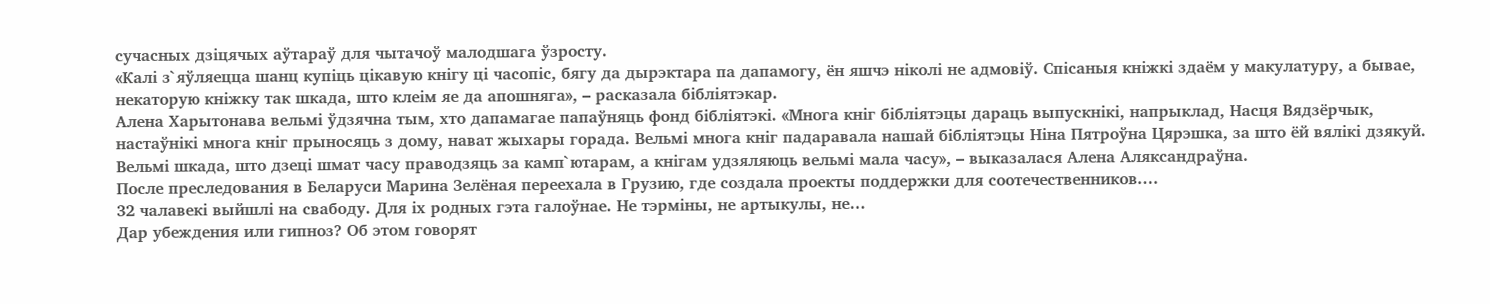сучасных дзіцячых аўтараў для чытачоў малодшага ўзросту.
«Калі з`яўляецца шанц купіць цікавую кнігу ці часопіс, бягу да дырэктара па дапамогу, ён яшчэ ніколі не адмовіў. Спісаныя кніжкі здаём у макулатуру, а бывае, некаторую кніжку так шкада, што клеім яе да апошняга», – расказала бібліятэкар.
Алена Харытонава вельмі ўдзячна тым, хто дапамагае папаўняць фонд бібліятэкі. «Многа кніг бібліятэцы дараць выпускнікі, напрыклад, Насця Вядзёрчык, настаўнікі многа кніг прыносяць з дому, нават жыхары горада. Вельмі многа кніг падаравала нашай бібліятэцы Ніна Пятроўна Цярэшка, за што ёй вялікі дзякуй. Вельмі шкада, што дзеці шмат часу праводзяць за камп`ютарам, а кнігам удзяляюць вельмі мала часу», – выказалася Алена Аляксандраўна.
После преследования в Беларуси Марина Зелёная переехала в Грузию, где создала проекты поддержки для соотечественников.…
32 чалавекі выйшлі на свабоду. Для іх родных гэта галоўнае. Не тэрміны, не артыкулы, не…
Дар убеждения или гипноз? Об этом говорят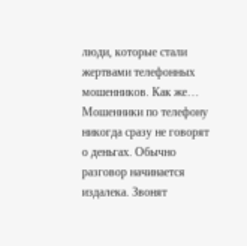люди, которые стали жертвами телефонных мошенников. Как же…
Мошенники по телефону никогда сразу не говорят о деньгах. Обычно разговор начинается издалека. Звонят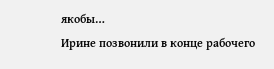якобы…
Ирине позвонили в конце рабочего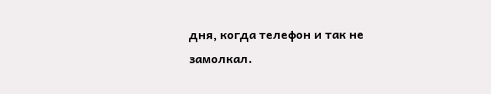дня, когда телефон и так не замолкал.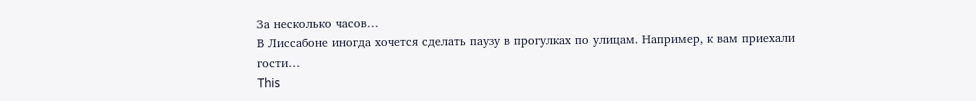За несколько часов…
В Лиссабоне иногда хочется сделать паузу в прогулках по улицам. Например, к вам приехали гости…
This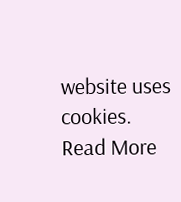website uses cookies.
Read More